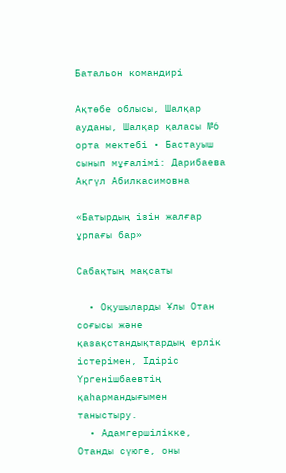Батальон командирі

Ақтөбе облысы, Шалқар ауданы, Шалқар қаласы №6 орта мектебі • Бастауыш сынып мұғалімі: Дарибаева Ақгүл Абилкасимовна

«Батырдың ізін жалғар ұрпағы бар»

Сабақтың мақсаты

  • Оқушыларды Ұлы Отан соғысы және қазақстандықтардың ерлік істерімен, Ідіріс Үргенішбаевтің қаһармандығымен таныстыру.
  • Адамгершілікке, Отанды сүюге, оны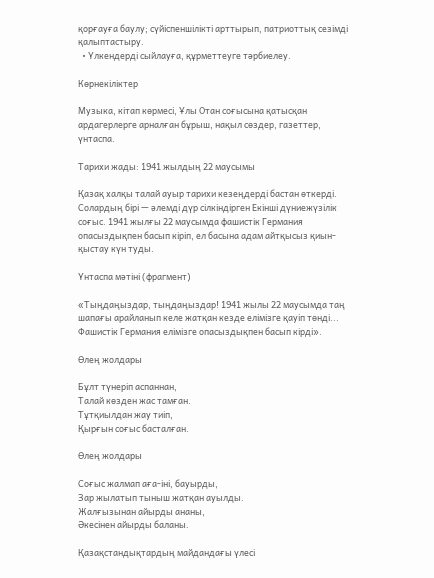қорғауға баулу; сүйіспеншілікті арттырып, патриоттық сезімді қалыптастыру.
  • Үлкендерді сыйлауға, құрметтеуге тәрбиелеу.

Көрнекіліктер

Музыка, кітап көрмесі, Ұлы Отан соғысына қатысқан ардагерлерге арналған бұрыш, нақыл сөздер, газеттер, үнтаспа.

Тарихи жады: 1941 жылдың 22 маусымы

Қазақ халқы талай ауыр тарихи кезеңдерді бастан өткерді. Солардың бірі — әлемді дүр сілкіндірген Екінші дүниежүзілік соғыс. 1941 жылғы 22 маусымда фашистік Германия опасыздықпен басып кіріп, ел басына адам айтқысыз қиын-қыстау күн туды.

Үнтаспа мәтіні (фрагмент)

«Тыңдаңыздар, тыңдаңыздар! 1941 жылы 22 маусымда таң шапағы арайланып келе жатқан кезде елімізге қауіп төнді... Фашистік Германия елімізге опасыздықпен басып кірді».

Өлең жолдары

Бұлт түнеріп аспаннан,
Талай көзден жас тамған.
Тұтқиылдан жау тиіп,
Қырғын соғыс басталған.

Өлең жолдары

Соғыс жалмап аға-іні, бауырды,
Зар жылатып тыныш жатқан ауылды.
Жалғызынан айырды ананы,
Әкесінен айырды баланы.

Қазақстандықтардың майдандағы үлесі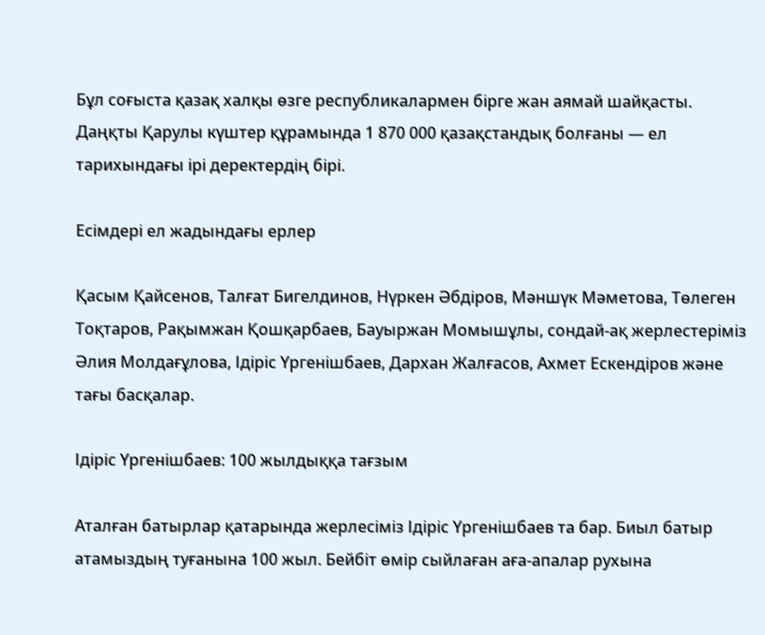Бұл соғыста қазақ халқы өзге республикалармен бірге жан аямай шайқасты. Даңқты Қарулы күштер құрамында 1 870 000 қазақстандық болғаны — ел тарихындағы ірі деректердің бірі.

Есімдері ел жадындағы ерлер

Қасым Қайсенов, Талғат Бигелдинов, Нүркен Әбдіров, Мәншүк Мәметова, Төлеген Тоқтаров, Рақымжан Қошқарбаев, Бауыржан Момышұлы, сондай-ақ жерлестеріміз Әлия Молдағұлова, Ідіріс Үргенішбаев, Дархан Жалғасов, Ахмет Ескендіров және тағы басқалар.

Ідіріс Үргенішбаев: 100 жылдыққа тағзым

Аталған батырлар қатарында жерлесіміз Ідіріс Үргенішбаев та бар. Биыл батыр атамыздың туғанына 100 жыл. Бейбіт өмір сыйлаған аға-апалар рухына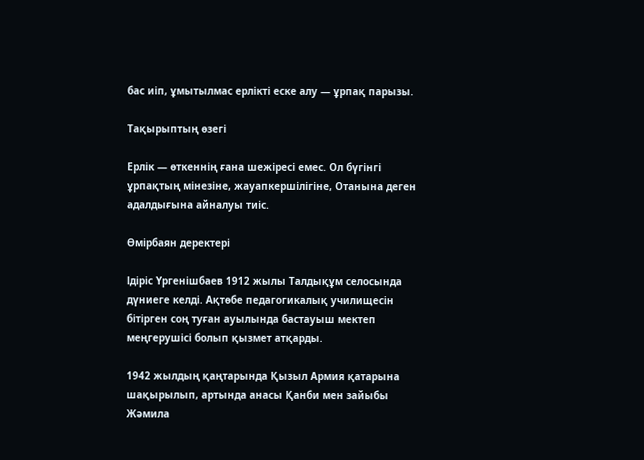бас иіп, ұмытылмас ерлікті еске алу — ұрпақ парызы.

Тақырыптың өзегі

Ерлік — өткеннің ғана шежіресі емес. Ол бүгінгі ұрпақтың мінезіне, жауапкершілігіне, Отанына деген адалдығына айналуы тиіс.

Өмірбаян деректері

Ідіріс Үргенішбаев 1912 жылы Талдықұм селосында дүниеге келді. Ақтөбе педагогикалық училищесін бітірген соң туған ауылында бастауыш мектеп меңгерушісі болып қызмет атқарды.

1942 жылдың қаңтарында Қызыл Армия қатарына шақырылып, артында анасы Қанби мен зайыбы Жәмила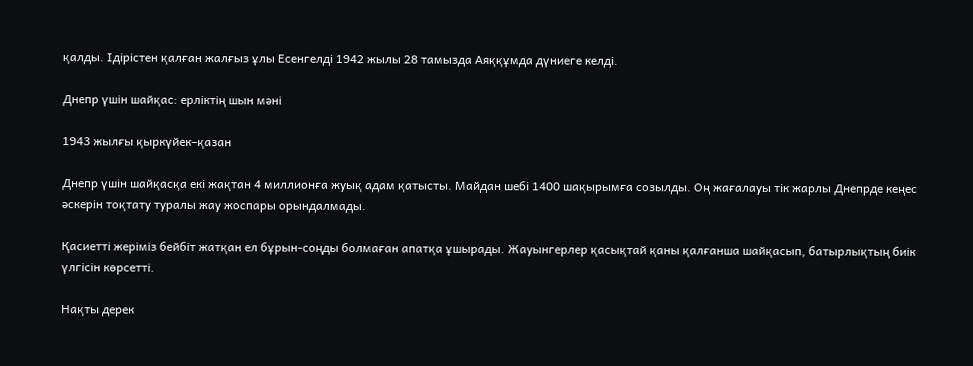қалды. Ідірістен қалған жалғыз ұлы Есенгелді 1942 жылы 28 тамызда Аяққұмда дүниеге келді.

Днепр үшін шайқас: ерліктің шын мәні

1943 жылғы қыркүйек–қазан

Днепр үшін шайқасқа екі жақтан 4 миллионға жуық адам қатысты. Майдан шебі 1400 шақырымға созылды. Оң жағалауы тік жарлы Днепрде кеңес әскерін тоқтату туралы жау жоспары орындалмады.

Қасиетті жеріміз бейбіт жатқан ел бұрын-соңды болмаған апатқа ұшырады. Жауынгерлер қасықтай қаны қалғанша шайқасып, батырлықтың биік үлгісін көрсетті.

Нақты дерек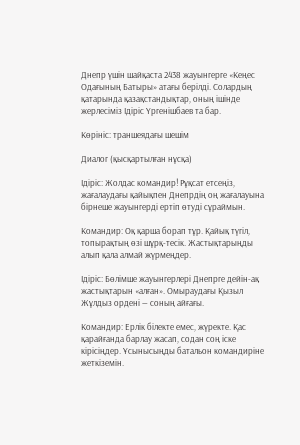Днепр үшін шайқаста 2438 жауынгерге «Кеңес Одағының Батыры» атағы берілді. Солардың қатарында қазақстандықтар, оның ішінде жерлесіміз Ідіріс Үргенішбаев та бар.

Көрініс: траншеядағы шешім

Диалог (қысқартылған нұсқа)

Ідіріс: Жолдас командир! Рұқсат етсеңіз, жағалаудағы қайықпен Днепрдің оң жағалауына бірнеше жауынгерді ертіп өтуді сұраймын.

Командир: Оқ қарша борап тұр. Қайық түгіл, топырақтың өзі шұрқ-тесік. Жастықтарыңды алып қала алмай жүрмеңдер.

Ідіріс: Бөлімше жауынгерлері Днепрге дейін-ақ жастықтарын «алған». Омыраудағы Қызыл Жұлдыз ордені — соның айғағы.

Командир: Ерлік білекте емес, жүректе. Қас қарайғанда барлау жасап, содан соң іске кірісіңдер. Ұсынысыңды батальон командиріне жеткіземін.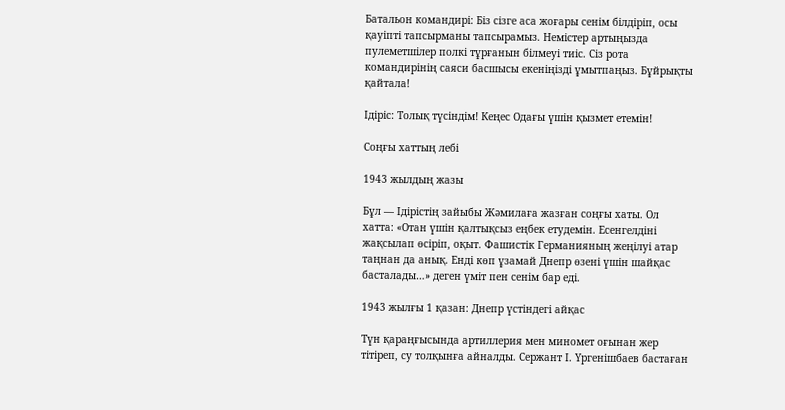Батальон командирі: Біз сізге аса жоғары сенім білдіріп, осы қауіпті тапсырманы тапсырамыз. Немістер артыңызда пулеметшілер полкі тұрғанын білмеуі тиіс. Сіз рота командирінің саяси басшысы екеніңізді ұмытпаңыз. Бұйрықты қайтала!

Ідіріс: Толық түсіндім! Кеңес Одағы үшін қызмет етемін!

Соңғы хаттың лебі

1943 жылдың жазы

Бұл — Ідірістің зайыбы Жәмилаға жазған соңғы хаты. Ол хатта: «Отан үшін қалтықсыз еңбек етудемін. Есенгелдіні жақсылап өсіріп, оқыт. Фашистік Германияның жеңілуі атар таңнан да анық. Енді көп ұзамай Днепр өзені үшін шайқас басталады…» деген үміт пен сенім бар еді.

1943 жылғы 1 қазан: Днепр үстіндегі айқас

Түн қараңғысында артиллерия мен миномет оғынан жер тітіреп, су толқынға айналды. Сержант І. Үргенішбаев бастаған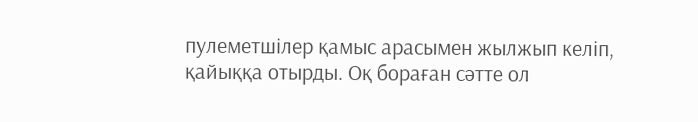пулеметшілер қамыс арасымен жылжып келіп, қайыққа отырды. Оқ бораған сәтте ол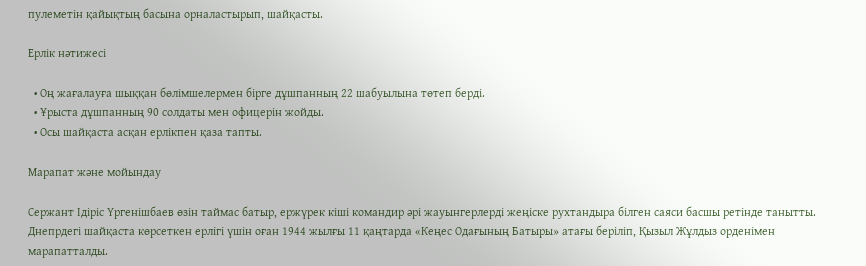пулеметін қайықтың басына орналастырып, шайқасты.

Ерлік нәтижесі

  • Оң жағалауға шыққан бөлімшелермен бірге дұшпанның 22 шабуылына төтеп берді.
  • Ұрыста дұшпанның 90 солдаты мен офицерін жойды.
  • Осы шайқаста асқан ерлікпен қаза тапты.

Марапат және мойындау

Сержант Ідіріс Үргенішбаев өзін таймас батыр, ержүрек кіші командир әрі жауынгерлерді жеңіске рухтандыра білген саяси басшы ретінде танытты. Днепрдегі шайқаста көрсеткен ерлігі үшін оған 1944 жылғы 11 қаңтарда «Кеңес Одағының Батыры» атағы беріліп, Қызыл Жұлдыз орденімен марапатталды.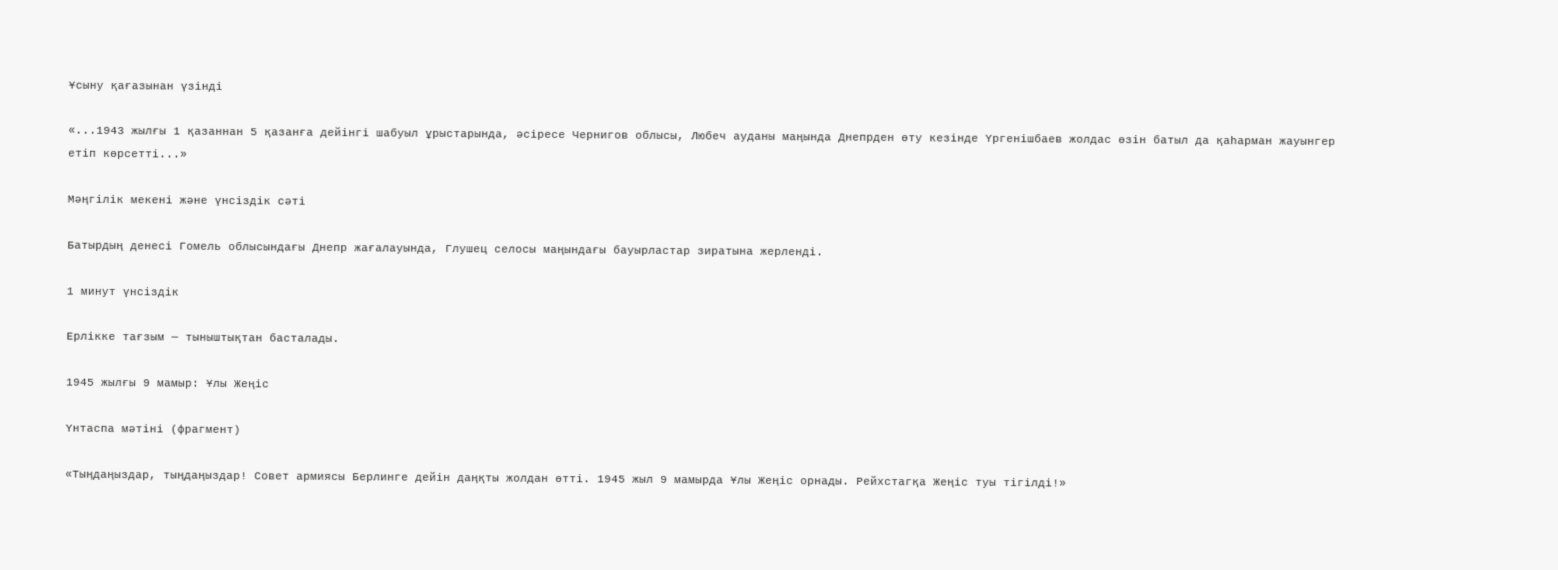Ұсыну қағазынан үзінді

«...1943 жылғы 1 қазаннан 5 қазанға дейінгі шабуыл ұрыстарында, әсіресе Чернигов облысы, Любеч ауданы маңында Днепрден өту кезінде Үргенішбаев жолдас өзін батыл да қаһарман жауынгер етіп көрсетті...»

Мәңгілік мекені және үнсіздік сәті

Батырдың денесі Гомель облысындағы Днепр жағалауында, Глушец селосы маңындағы бауырластар зиратына жерленді.

1 минут үнсіздік

Ерлікке тағзым — тыныштықтан басталады.

1945 жылғы 9 мамыр: Ұлы Жеңіс

Үнтаспа мәтіні (фрагмент)

«Тыңдаңыздар, тыңдаңыздар! Совет армиясы Берлинге дейін даңқты жолдан өтті. 1945 жыл 9 мамырда Ұлы Жеңіс орнады. Рейхстагқа Жеңіс туы тігілді!»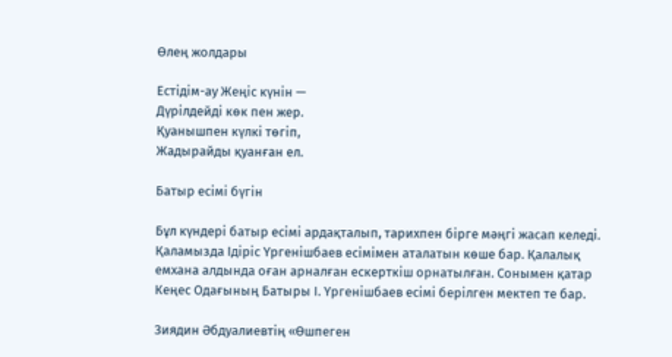Өлең жолдары

Естідім-ау Жеңіс күнін —
Дүрілдейді көк пен жер.
Қуанышпен күлкі төгіп,
Жадырайды қуанған ел.

Батыр есімі бүгін

Бұл күндері батыр есімі ардақталып, тарихпен бірге мәңгі жасап келеді. Қаламызда Ідіріс Үргенішбаев есімімен аталатын көше бар. Қалалық емхана алдында оған арналған ескерткіш орнатылған. Сонымен қатар Кеңес Одағының Батыры І. Үргенішбаев есімі берілген мектеп те бар.

Зиядин Әбдуалиевтің «Өшпеген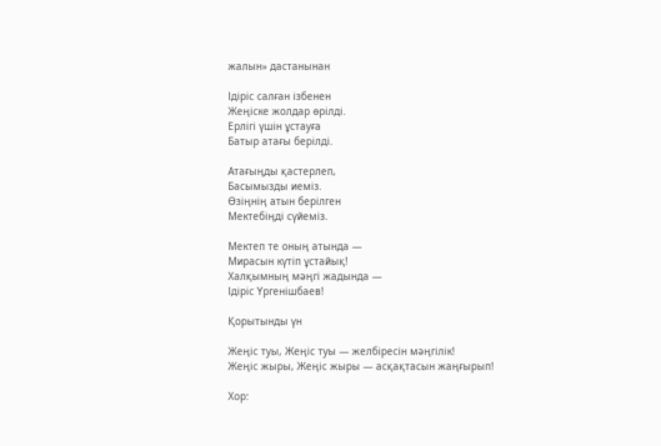жалын» дастанынан

Ідіріс салған ізбенен
Жеңіске жолдар өрілді.
Ерлігі үшін ұстауға
Батыр атағы берілді.

Атағыңды қастерлеп,
Басымызды иеміз.
Өзіңнің атын берілген
Мектебіңді сүйеміз.

Мектеп те оның атында —
Мирасын күтіп ұстайық!
Халқымның мәңгі жадында —
Ідіріс Үргенішбаев!

Қорытынды үн

Жеңіс туы, Жеңіс туы — желбіресін мәңгілік!
Жеңіс жыры, Жеңіс жыры — асқақтасын жаңғырып!

Хор: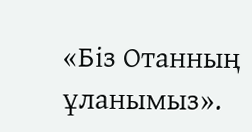«Біз Отанның ұланымыз».